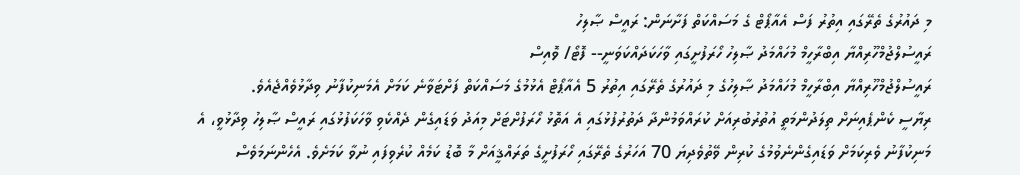މި ދައުރުގެ ތެރޭގައި އިތުރު ފަސް އެއާޕޯޓް ގެ މަސައްކަތް ފަށާނަން: ރައީސް ޞާލިހު
ރައީސުލްޖުމްހޫރިއްޔާ އިބްރާހީމް މުހައްމަދު ޞާލިހު ހޯރަފުށީގައި ވާހަކަދައްކަވަނީ-- ފޮޓޯ/ ވޮއިސް
ރައީސުލްޖުމްހޫރިއްޔާ އިބްރާހީމް މުހައްމަދު ޞާލިހުގެ މި ދައުރުގެ ތެރޭގައި އިތުރު 5 އެއާޕޯޓް އެޅުމުގެ މަސައްކަތް ފަށްޓަވާނެ ކަމަށް އެމަނިކުފާނު ވިދާޅުވެއްޖެއެވެ.
ރިޔާސީ ކެންޕެއިނަށް ތިލަދުންމަތީ އުތުރުބުރިއަށް ކުރައްވަމުންދާ ދަތުރުފުޅުގައި އެ އަތޮޅު ހޯރަފުށްޓަށް މިއަދު ވަޑައިގެން ދެއްކެވި ވާހަކަފުޅުގައި ރައީސް ޞާލިހު ވިދާޅުވީ، އެ މަނިކުފާނު ވެރިކަމަށް ވަޑައިގެންނެވުމުގެ ކުރިން ވޭތުވެދިޔަ 70 އަހަރުގެ ތެރޭގައި ހޯރަފުށީގެ ތަރައްޤީއަށް މާ ބޮޑު ކަމެއް ކުރެވިފައި ނުވާ ކަމަށެވެ. އެހެންނަމަވެސް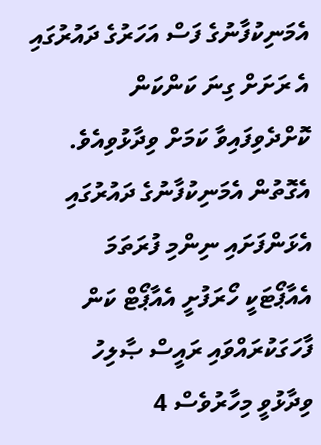އެމަނިކުފާނުގެ ފަސް އަހަރުގެ ދައުރުގައި އެ ރަށަށް ގިނަ ކަންކަން ކޮށްދެވިފައިވާ ކަމަށް ވިދާޅުވިއެވެ.
އެގޮތުން އެމަނިކުފާނުގެ ދައުރުގައި އެޅަންފަށައި ނިންމި ފުރަތަމަ އެއާޕޯޓަކީ ހޯރަފުށީ އެއާޕޯޓް ކަން ފާހަގަކުރައްވައި ރައީސް ޞާލިހު ވިދާޅުވީ މިހާރުވެސް 4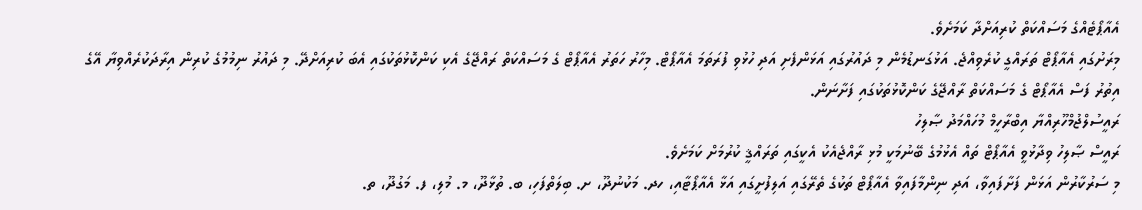އެއާޕޯޓެއްގެ މަސައްކަތް ކުރިއަށްދާ ކަމަށެވެ.
މިރަށުގައި އެއާޕޯޓް ތަރައްގީ ކުރެވިއްޖެ. އަޅުގަނޑުމެން މި ދައުރުގައި އަޅަންފެށި އަދި ހުޅުވި ފުރަތަމަ އެއާޕޯޓް. މިހާރު ހަތަރު އެއާޕޯޓް ގެ މަސައްކަތް ރައްޖޭގެ އެކި ކަންކޮޅުތަކުގައި އެބަ ކުރިއަށްދޭ. މި ދައުރު ނިމުމުގެ ކުރިން އިރާދަކުރެއްވިޔާ އޭގެ އިތުރު ފަސް އެއާޕޯޓް ގެ މަސައްކަތް ރާއްޖޭގެ ކަންކޮޅުތަކުގައި ފަށާނަން.
ރައީސުލްޖުމްހޫރިއްޔާ އިބްރާހީމް މުހައްމަދު ޞާލިހު
ރައީސް ޞާލިހު ވިދާޅުވީ އެއާޕޯޓް ތައް އެޅުމުގެ ބޭނުމަކީ މުޅި ރާއްޖެއެކު އެކީގައި ތަރައްޤީ ކުރުމަށް ކަމަށެވެ.
މި ސަރުކާރުން އަޅަން ފަށާފައިވާ، އަދި ނިންމާފައިވާ އެއާޕޯޓް ތަކުގެ ތެރޭގައި އަލިފުށީގައި އަޅާ އެއާޕޯޓާއި، ހދ. މަކުނުދޫ، ށ. ބިލަތްފަހި، ބ. ތުޅާދޫ، މ. މުލި، ފ. މަގުދޫ، ތ.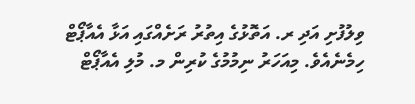ވިލުފުށި އަދި ރ. އަތޮޅުގެ އިތުރު ރަށެއްގައި އަޅާ އެއާޕޯޓް ހިމެނެއެވެ. މިއަހަރު ނިމުމުގެ ކުރިން މ. މުލި އެއާޕޯޓް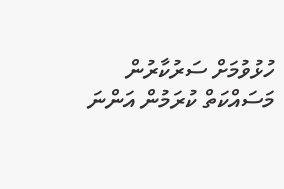ހުޅުވުމަށް ސަރުކާރުން މަސައްކަތް ކުރަމުން އަންނަ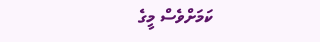ކަމަށްވެސް މީގެ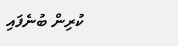ކުރިން ބުނެފައި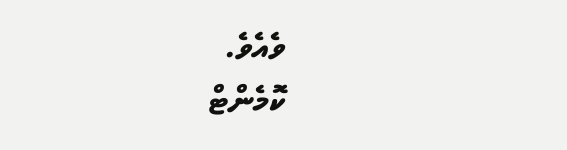ވެއެވެ.
ކޮމެންޓް